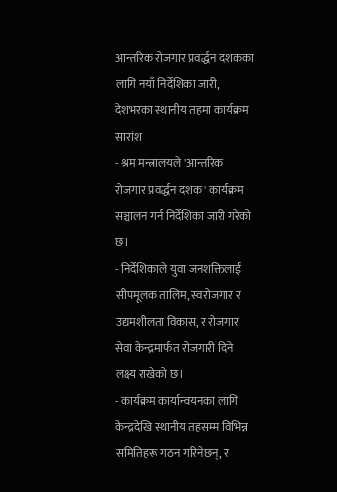आन्तरिक रोजगार प्रवर्द्धन दशकका लागि नयाँ निर्देशिका जारी, देशभरका स्थानीय तहमा कार्यक्रम
सारांश
- श्रम मन्त्रालयले 'आन्तरिक रोजगार प्रवर्द्धन दशक' कार्यक्रम सञ्चालन गर्न निर्देशिका जारी गरेको छ।
- निर्देशिकाले युवा जनशक्तिलाई सीपमूलक तालिम, स्वरोजगार र उद्यमशीलता विकास, र रोजगार सेवा केन्द्रमार्फत रोजगारी दिने लक्ष्य राखेको छ।
- कार्यक्रम कार्यान्वयनका लागि केन्द्रदेखि स्थानीय तहसम्म विभिन्न समितिहरू गठन गरिनेछन्, र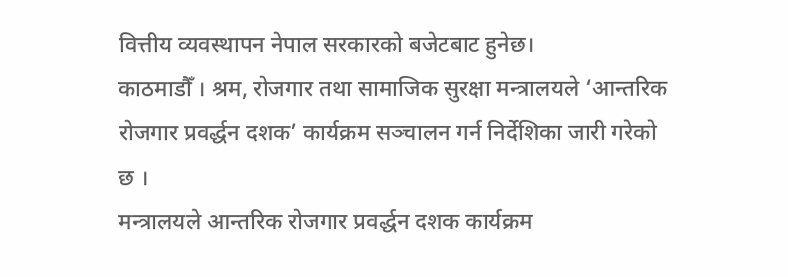वित्तीय व्यवस्थापन नेपाल सरकारको बजेटबाट हुनेछ।
काठमाडौँ । श्रम, रोजगार तथा सामाजिक सुरक्षा मन्त्रालयले ‘आन्तरिक रोजगार प्रवर्द्धन दशक’ कार्यक्रम सञ्चालन गर्न निर्देशिका जारी गरेको छ ।
मन्त्रालयले आन्तरिक रोजगार प्रवर्द्धन दशक कार्यक्रम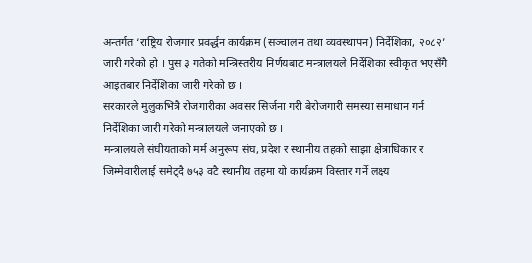अन्तर्गत ‘राष्ट्रिय रोजगार प्रवर्द्धन कार्यक्रम (सञ्चालन तथा व्यवस्थापन) निर्देशिका, २०८२’ जारी गरेको हो । पुस ३ गतेको मन्त्रिस्तरीय निर्णयबाट मन्त्रालयले निर्देशिका स्वीकृत भएसँगै आइतबार निर्देशिका जारी गरेको छ ।
सरकारले मुलुकभित्रै रोजगारीका अवसर सिर्जना गरी बेरोजगारी समस्या समाधान गर्न निर्देशिका जारी गरेको मन्त्रालयले जनाएको छ ।
मन्त्रालयले संघीयताको मर्म अनुरूप संघ, प्रदेश र स्थानीय तहको साझा क्षेत्राधिकार र जिम्मेवारीलाई समेट्दै ७५३ वटै स्थानीय तहमा यो कार्यक्रम विस्तार गर्ने लक्ष्य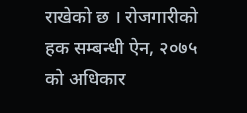राखेको छ । रोजगारीको हक सम्बन्धी ऐन, २०७५ को अधिकार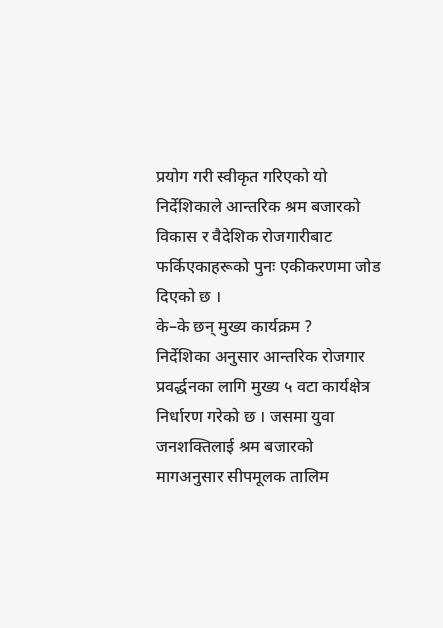प्रयोग गरी स्वीकृत गरिएको यो निर्देशिकाले आन्तरिक श्रम बजारको विकास र वैदेशिक रोजगारीबाट फर्किएकाहरूको पुनः एकीकरणमा जोड दिएको छ ।
के–के छन् मुख्य कार्यक्रम ?
निर्देशिका अनुसार आन्तरिक रोजगार प्रवर्द्धनका लागि मुख्य ५ वटा कार्यक्षेत्र निर्धारण गरेको छ । जसमा युवा जनशक्तिलाई श्रम बजारको मागअनुसार सीपमूलक तालिम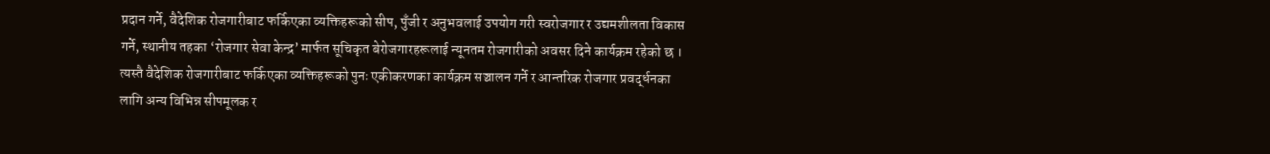प्रदान गर्ने, वैदेशिक रोजगारीबाट फर्किएका व्यक्तिहरूको सीप, पुँजी र अनुभवलाई उपयोग गरी स्वरोजगार र उद्यमशीलता विकास गर्ने, स्थानीय तहका ‘रोजगार सेवा केन्द्र’ मार्फत सूचिकृत बेरोजगारहरूलाई न्यूनतम रोजगारीको अवसर दिने कार्यक्रम रहेको छ ।
त्यस्तै वैदेशिक रोजगारीबाट फर्किएका व्यक्तिहरूको पुनः एकीकरणका कार्यक्रम सञ्चालन गर्ने र आन्तरिक रोजगार प्रवर्द्धनका लागि अन्य विभिन्न सीपमूलक र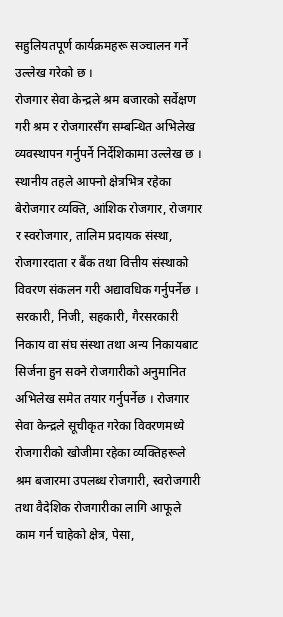सहुलियतपूर्ण कार्यक्रमहरू सञ्चालन गर्ने उल्लेख गरेको छ ।
रोजगार सेवा केन्द्रले श्रम बजारको सर्वेक्षण गरी श्रम र रोजगारसँग सम्बन्धित अभिलेख व्यवस्थापन गर्नुपर्ने निर्देशिकामा उल्लेख छ । स्थानीय तहले आफ्नो क्षेत्रभित्र रहेका बेरोजगार व्यक्ति, आंशिक रोजगार, रोजगार र स्वरोजगार, तालिम प्रदायक संस्था, रोजगारदाता र बैंक तथा वित्तीय संस्थाको विवरण संकलन गरी अद्यावधिक गर्नुपर्नेछ ।
सरकारी, निजी, सहकारी, गैरसरकारी निकाय वा संघ संस्था तथा अन्य निकायबाट सिर्जना हुन सक्ने रोजगारीको अनुमानित अभिलेख समेत तयार गर्नुपर्नेछ । रोजगार सेवा केन्द्रले सूचीकृत गरेका विवरणमध्ये रोजगारीको खोजीमा रहेका व्यक्तिहरूले श्रम बजारमा उपलब्ध रोजगारी, स्वरोजगारी तथा वैदेशिक रोजगारीका लागि आफूले काम गर्न चाहेको क्षेत्र, पेसा,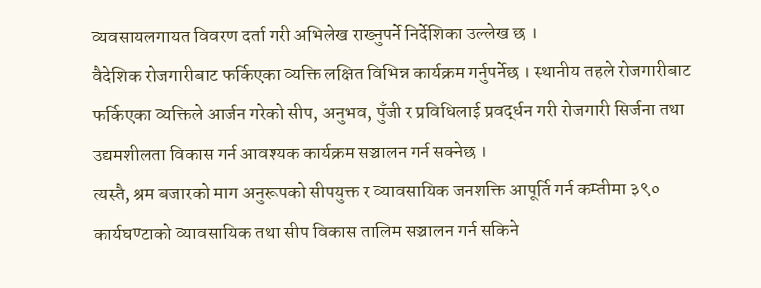व्यवसायलगायत विवरण दर्ता गरी अभिलेख राख्नुपर्ने निर्देशिका उल्लेख छ ।
वैदेशिक रोजगारीबाट फर्किएका व्यक्ति लक्षित विभिन्न कार्यक्रम गर्नुपर्नेछ । स्थानीय तहले रोजगारीबाट फर्किएका व्यक्तिले आर्जन गरेको सीप, अनुभव, पुँजी र प्रविधिलाई प्रवर्द्धन गरी रोजगारी सिर्जना तथा उद्यमशीलता विकास गर्न आवश्यक कार्यक्रम सञ्चालन गर्न सक्नेछ ।
त्यस्तै, श्रम बजारको माग अनुरूपको सीपयुक्त र व्यावसायिक जनशक्ति आपूर्ति गर्न कम्तीमा ३९० कार्यघण्टाको व्यावसायिक तथा सीप विकास तालिम सञ्चालन गर्न सकिने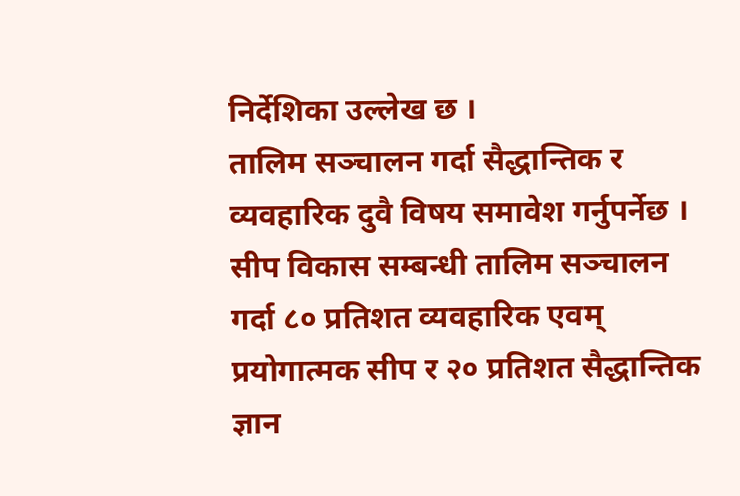निर्देशिका उल्लेख छ ।
तालिम सञ्चालन गर्दा सैद्धान्तिक र व्यवहारिक दुवै विषय समावेश गर्नुपर्नेछ । सीप विकास सम्बन्धी तालिम सञ्चालन गर्दा ८० प्रतिशत व्यवहारिक एवम् प्रयोगात्मक सीप र २० प्रतिशत सैद्धान्तिक ज्ञान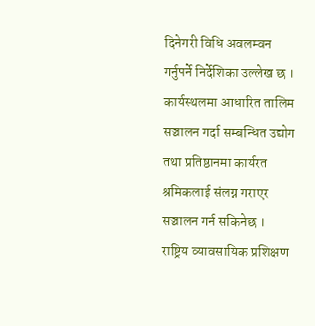दिनेगरी विधि अवलम्वन गर्नुपर्ने निर्देशिका उल्लेख छ । कार्यस्थलमा आधारित तालिम सञ्चालन गर्दा सम्बन्धित उद्योग तथा प्रतिष्ठानमा कार्यरत श्रमिकलाई संलग्न गराएर सञ्चालन गर्न सकिनेछ ।
राष्ट्रिय व्यावसायिक प्रशिक्षण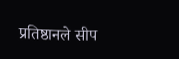प्रतिष्ठानले सीप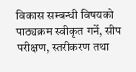विकास सम्बन्धी विषयको पाठ्यक्रम स्वीकृत गर्ने, सीप परीक्षण, स्तरीकरण तथा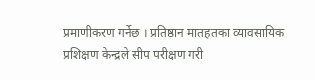प्रमाणीकरण गर्नेछ । प्रतिष्ठान मातहतका व्यावसायिक प्रशिक्षण केन्द्रले सीप परीक्षण गरी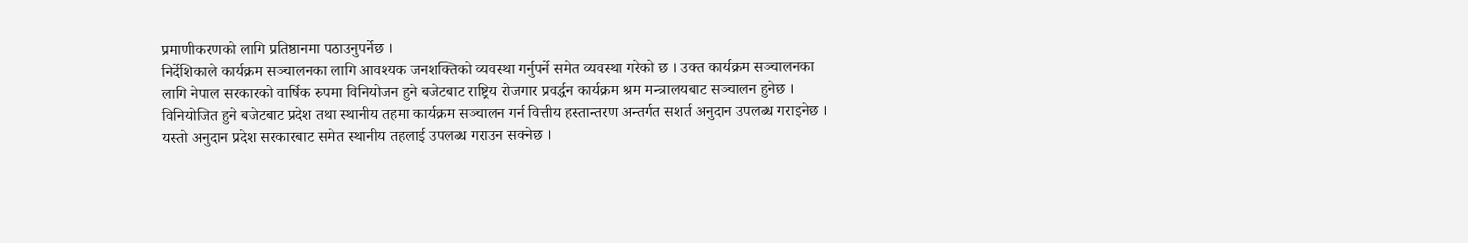प्रमाणीकरणको लागि प्रतिष्ठानमा पठाउनुपर्नेछ ।
निर्देशिकाले कार्यक्रम सञ्चालनका लागि आवश्यक जनशक्तिको व्यवस्था गर्नुपर्ने समेत व्यवस्था गरेको छ । उक्त कार्यक्रम सञ्चालनका लागि नेपाल सरकारको वार्षिक रुपमा विनियोजन हुने बजेटबाट राष्ट्रिय रोजगार प्रवर्द्धन कार्यक्रम श्रम मन्त्रालयबाट सञ्चालन हुनेछ ।
विनियोजित हुने बजेटबाट प्रदेश तथा स्थानीय तहमा कार्यक्रम सञ्चालन गर्न वित्तीय हस्तान्तरण अन्तर्गत सशर्त अनुदान उपलब्ध गराइनेछ । यस्तो अनुदान प्रदेश सरकारबाट समेत स्थानीय तहलाई उपलब्ध गराउन सक्नेछ ।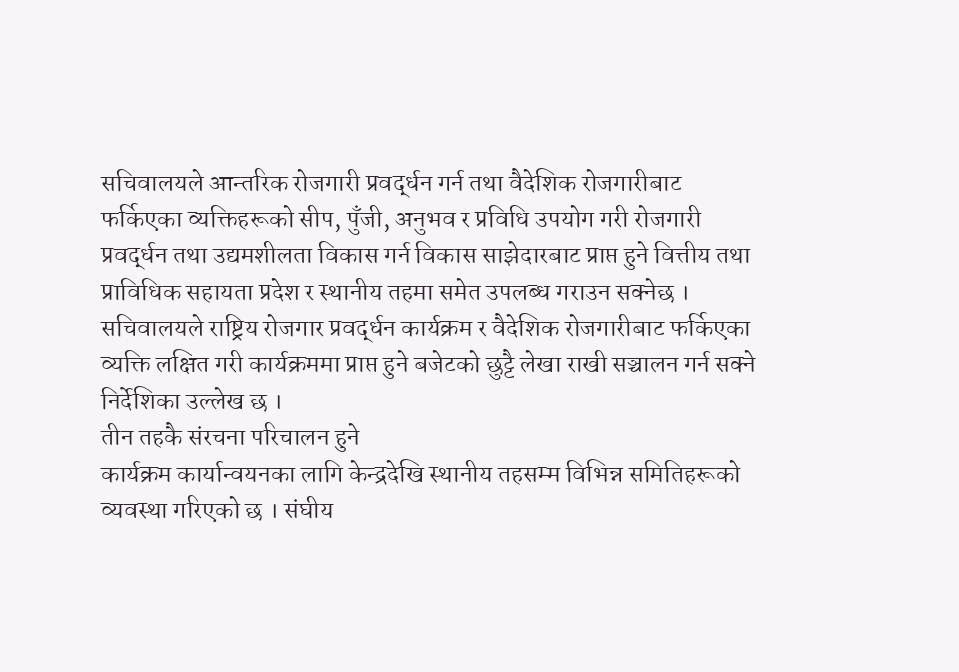सचिवालयले आन्तरिक रोजगारी प्रवर्द्धन गर्न तथा वैदेशिक रोजगारीबाट फर्किएका व्यक्तिहरूको सीप, पुँजी, अनुभव र प्रविधि उपयोग गरी रोजगारी प्रवर्द्धन तथा उद्यमशीलता विकास गर्न विकास साझेदारबाट प्राप्त हुने वित्तीय तथा प्राविधिक सहायता प्रदेश र स्थानीय तहमा समेत उपलब्ध गराउन सक्नेछ ।
सचिवालयले राष्ट्रिय रोजगार प्रवर्द्धन कार्यक्रम र वैदेशिक रोजगारीबाट फर्किएका व्यक्ति लक्षित गरी कार्यक्रममा प्राप्त हुने बजेटको छुट्टै लेखा राखी सञ्चालन गर्न सक्ने निर्देशिका उल्लेख छ ।
तीन तहकै संरचना परिचालन हुने
कार्यक्रम कार्यान्वयनका लागि केन्द्रदेखि स्थानीय तहसम्म विभिन्न समितिहरूको व्यवस्था गरिएको छ । संघीय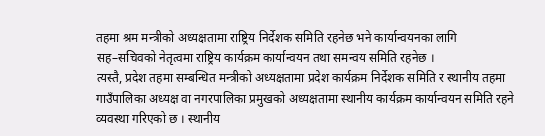तहमा श्रम मन्त्रीको अध्यक्षतामा राष्ट्रिय निर्देशक समिति रहनेछ भने कार्यान्वयनका लागि सह–सचिवको नेतृत्वमा राष्ट्रिय कार्यक्रम कार्यान्वयन तथा समन्वय समिति रहनेछ ।
त्यस्तै, प्रदेश तहमा सम्बन्धित मन्त्रीको अध्यक्षतामा प्रदेश कार्यक्रम निर्देशक समिति र स्थानीय तहमा गाउँपालिका अध्यक्ष वा नगरपालिका प्रमुखको अध्यक्षतामा स्थानीय कार्यक्रम कार्यान्वयन समिति रहने व्यवस्था गरिएको छ । स्थानीय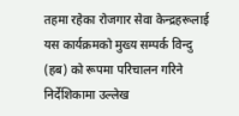तहमा रहेका रोजगार सेवा केन्द्रहरूलाई यस कार्यक्रमको मुख्य सम्पर्क विन्दु (हब) को रूपमा परिचालन गरिने निर्देशिकामा उल्लेख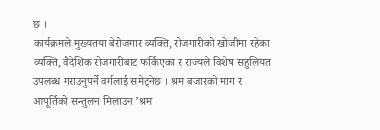छ ।
कार्यक्रमले मुख्यतया बेरोजगार व्यक्ति, रोजगारीको खोजीमा रहेका व्यक्ति, वैदेशिक रोजगारीबाट फर्किएका र राज्यले विशेष सहुलियत उपलब्ध गराउनुपर्ने वर्गलाई समेट्नेछ । श्रम बजारको माग र आपूर्तिको सन्तुलन मिलाउन ’श्रम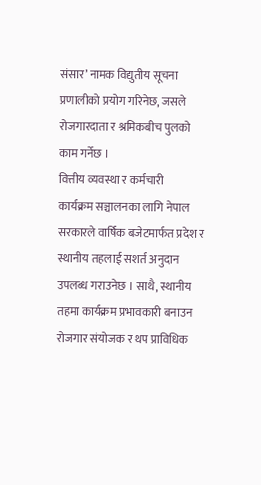संसार’ नामक विद्युतीय सूचना प्रणालीको प्रयोग गरिनेछ, जसले रोजगारदाता र श्रमिकबीच पुलको काम गर्नेछ ।
वित्तीय व्यवस्था र कर्मचारी
कार्यक्रम सञ्चालनका लागि नेपाल सरकारले वार्षिक बजेटमार्फत प्रदेश र स्थानीय तहलाई सशर्त अनुदान उपलब्ध गराउनेछ । साथै, स्थानीय तहमा कार्यक्रम प्रभावकारी बनाउन रोजगार संयोजक र थप प्राविधिक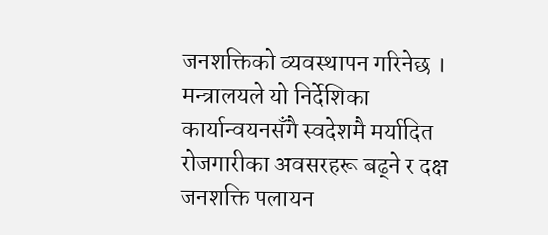जनशक्तिको व्यवस्थापन गरिनेछ ।
मन्त्रालयले यो निर्देशिका कार्यान्वयनसँगै स्वदेशमै मर्यादित रोजगारीका अवसरहरू बढ्ने र दक्ष जनशक्ति पलायन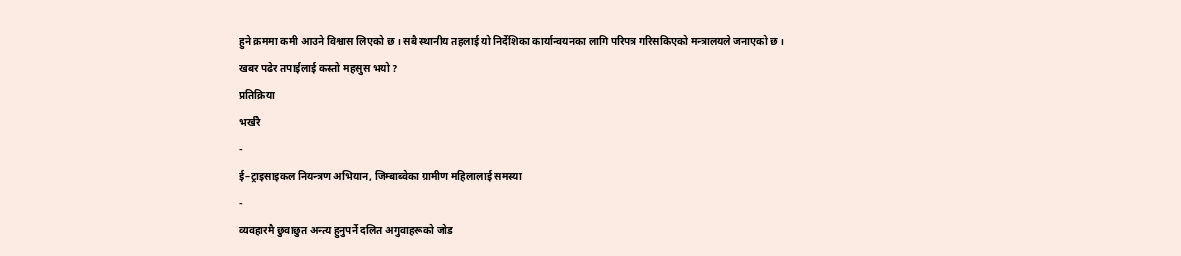हुने क्रममा कमी आउने विश्वास लिएको छ । सबै स्थानीय तहलाई यो निर्देशिका कार्यान्वयनका लागि परिपत्र गरिसकिएको मन्त्रालयले जनाएको छ ।
खबर पढेर तपाईलाई कस्तो महसुस भयो ?
प्रतिक्रिया
भर्खरै
-
ई–ट्राइसाइकल नियन्त्रण अभियान, जिम्बाब्वेका ग्रामीण महिलालाई समस्या
-
व्यवहारमै छुवाछुत अन्त्य हुनुपर्ने दलित अगुवाहरूको जोड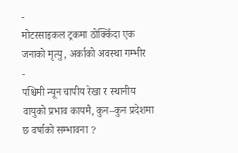-
मोटरसाइकल ट्रकमा ठोक्किँदा एक जनाको मृत्यु, अर्काको अवस्था गम्भीर
-
पश्चिमी न्यून चापीय रेखा र स्थानीय वायुको प्रभाव कायमै, कुन–कुन प्रदेशमा छ वर्षाको सम्भावना ?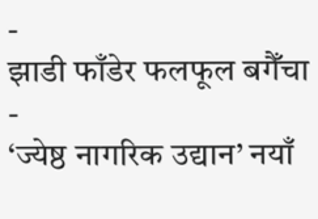-
झाडी फाँडेर फलफूल बगैँचा
-
‘ज्येष्ठ नागरिक उद्यान’ नयाँ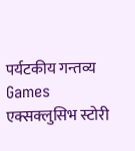पर्यटकीय गन्तव्य
Games
एक्सक्लुसिभ स्टोरी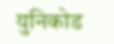युनिकोड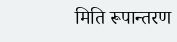मिति रूपान्तरण